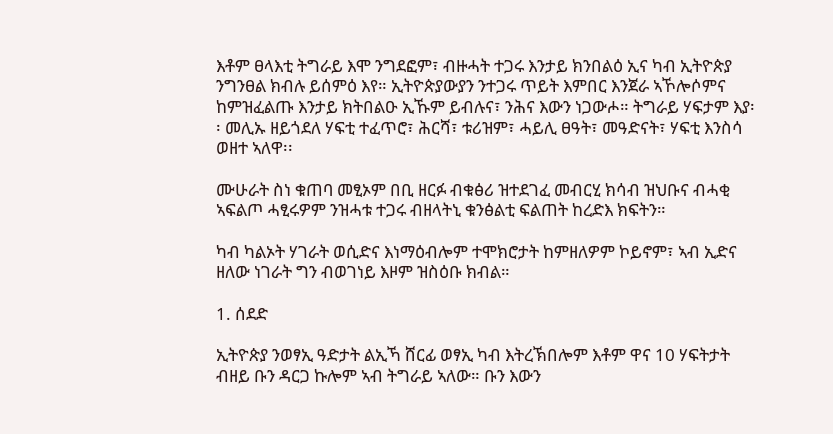እቶም ፀላእቲ ትግራይ እሞ ንግደፎም፣ ብዙሓት ተጋሩ እንታይ ክንበልዕ ኢና ካብ ኢትዮጵያ ንግንፀል ክብሉ ይሰምዕ እየ። ኢትዮጵያውያን ንተጋሩ ጥይት እምበር እንጀራ ኣኾሎሶምና ከምዝፈልጡ እንታይ ክትበልዑ ኢኹም ይብሉና፣ ንሕና እውን ነጋውሖ። ትግራይ ሃፍታም እያ፡፡ መሊኡ ዘይጎደለ ሃፍቲ ተፈጥሮ፣ ሕርሻ፣ ቱሪዝም፣ ሓይሊ ፀዓት፣ መዓድናት፣ ሃፍቲ እንስሳ ወዘተ ኣለዋ፡፡

ሙሁራት ስነ ቁጠባ መፂኦም በቢ ዘርፉ ብቁፅሪ ዝተደገፈ መብርሂ ክሳብ ዝህቡና ብሓቂ ኣፍልጦ ሓፂሩዎም ንዝሓቱ ተጋሩ ብዘላትኒ ቁንፅልቲ ፍልጠት ከረድእ ክፍትን።

ካብ ካልኦት ሃገራት ወሲድና እነማዕብሎም ተሞክሮታት ከምዘለዎም ኮይኖም፣ ኣብ ኢድና ዘለው ነገራት ግን ብወገነይ እዞም ዝስዕቡ ክብል።

1. ሰደድ

ኢትዮጵያ ንወፃኢ ዓድታት ልኢኻ ሸርፊ ወፃኢ ካብ እትረኽበሎም እቶም ዋና 10 ሃፍትታት ብዘይ ቡን ዳርጋ ኩሎም ኣብ ትግራይ ኣለው። ቡን እውን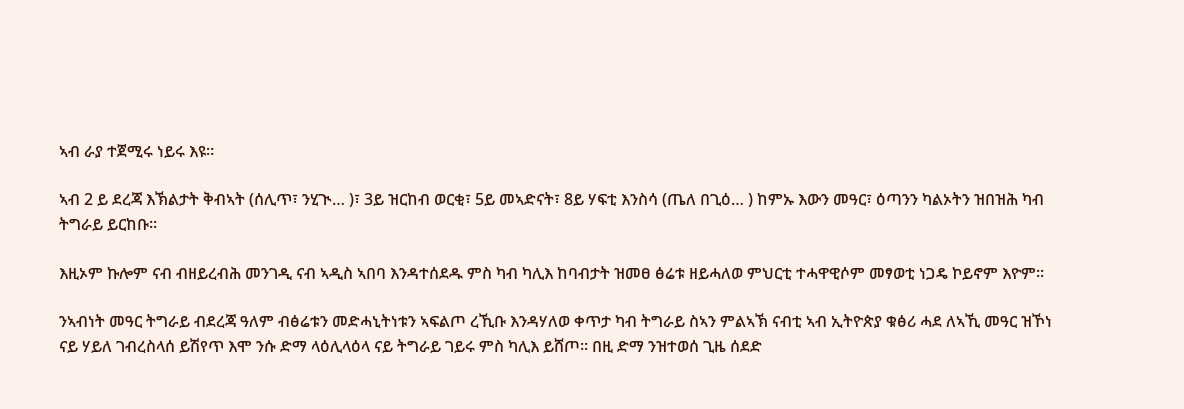ኣብ ራያ ተጀሚሩ ነይሩ እዩ።

ኣብ 2 ይ ደረጃ እኽልታት ቅብኣት (ሰሊጥ፣ ንሂጒ… )፣ 3ይ ዝርከብ ወርቂ፣ 5ይ መኣድናት፣ 8ይ ሃፍቲ እንስሳ (ጤለ በጊዕ… ) ከምኡ እውን መዓር፣ ዕጣንን ካልኦትን ዝበዝሕ ካብ ትግራይ ይርከቡ።

እዚኦም ኩሎም ናብ ብዘይረብሕ መንገዲ ናብ ኣዲስ ኣበባ እንዳተሰደዱ ምስ ካብ ካሊእ ከባብታት ዝመፀ ፅሬቱ ዘይሓለወ ምህርቲ ተሓዋዊሶም መፃወቲ ነጋዴ ኮይኖም እዮም።

ንኣብነት መዓር ትግራይ ብደረጃ ዓለም ብፅሬቱን መድሓኒትነቱን ኣፍልጦ ረኺቡ እንዳሃለወ ቀጥታ ካብ ትግራይ ስኣን ምልኣኽ ናብቲ ኣብ ኢትዮጵያ ቁፅሪ ሓደ ለኣኺ መዓር ዝኾነ ናይ ሃይለ ገብረስላሰ ይሽየጥ እሞ ንሱ ድማ ላዕሊላዕላ ናይ ትግራይ ገይሩ ምስ ካሊእ ይሸጦ። በዚ ድማ ንዝተወሰ ጊዜ ሰደድ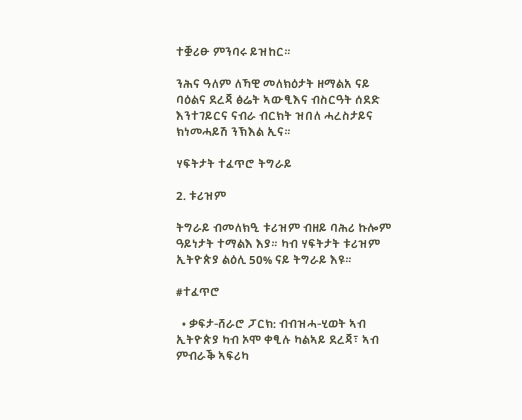ተቛሪፁ ምንባሩ ይዝከር።

ንሕና ዓለም ለኻዊ መለክዕታት ዘማልአ ናይ ባዕልና ደረጃ ፅሬት ኣውፂእና ብስርዓት ሰደድ እንተገይርና ናብራ ብርክት ዝበለ ሓረስታይና ክነመሓይሽ ንኽእል ኢና።

ሃፍትታት ተፈጥሮ ትግራይ

2. ቱሪዝም

ትግራይ ብመለክዒ ቱሪዝም ብዘይ ባሕሪ ኩሎም ዓይነታት ተማልእ እያ። ካብ ሃፍትታት ቱሪዝም ኢትዮጵያ ልዕሊ 50% ናይ ትግራይ እዩ።

#ተፈጥሮ

  • ቃፍታ-ሸራሮ ፓርክ: ብብዝሓ-ሂወት ኣብ ኢትዮጵያ ካብ ኦሞ ቀፂሉ ካልኣይ ደረጃ፣ ኣብ ምብራቕ ኣፍሪካ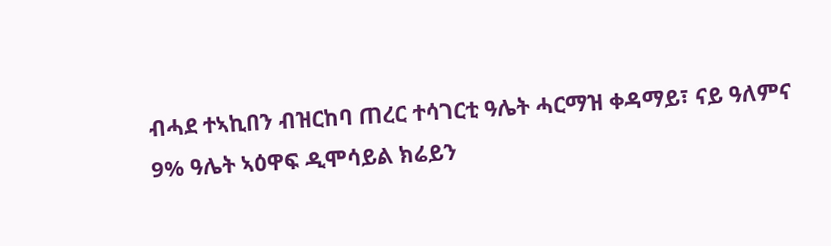ብሓደ ተኣኪበን ብዝርከባ ጠረር ተሳገርቲ ዓሌት ሓርማዝ ቀዳማይ፣ ናይ ዓለምና 9% ዓሌት ኣዕዋፍ ዲሞሳይል ክሬይን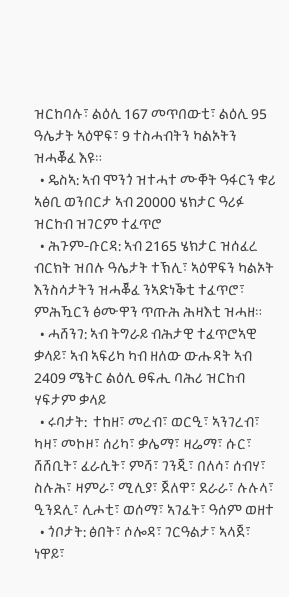ዝርከባሉ፣ ልዕሊ 167 መጥበውቲ፣ ልዕሊ 95 ዓሌታት ኣዕዋፍ፣ 9 ተስሓብትን ካልኦትን ዝሓቖፈ እዩ።
  • ዴስኣ: ኣብ ሞንጎ ዝተሓተ ሙቐት ዓፋርን ቁሪ ኣፅቢ ወንበርታ ኣብ 20000 ሄክታር ዓሪፉ ዝርከብ ዝገርም ተፈጥሮ
  • ሕጉም-ቡርዳ: ኣብ 2165 ሄክታር ዝሰፈረ ብርክት ዝበሉ ዓሌታት ተኽሊ፣ ኣዕዋፍን ካልኦት እንስሳታትን ዝሓቖፈ ንኣድነቕቲ ተፈጥሮ፣ ምሕዃርን ፅሙዋን ጥጡሕ ሕዛእቲ ዝሓዘ።
  • ሓሸንገ: ኣብ ትግራይ ብሕታዊ ተፈጥሮኣዊ ቃላይ፣ ኣብ ኣፍሪካ ካብ ዘለው ውሑዳት ኣብ 2409 ሜትር ልዕሊ ፀፍሒ ባሕሪ ዝርከብ ሃፍታም ቃላይ
  • ሩባታት:  ተከዘ፣ መረብ፣ ወርዒ፣ ኣንገረብ፣ ካዛ፣ መኮዞ፣ ሰሪካ፣ ቃሌማ፣ ዛሬማ፣ ሱር፣ ሸሸቢት፣ ፈራሲት፣ ምሻ፣ ገንጂ፣ በለሳ፣ ሰብሃ፣ ስሉሕ፣ ዛምራ፣ ሚሊያ፣ ጀለዋ፣ ደራራ፣ ሉሉላ፣ ዒንደሊ፣ ሊሖቲ፣ ወሰማ፣ ኣገፈት፣ ዓሰም ወዘተ
  • ጎቦታት: ፅበት፣ ሶሎዳ፣ ገርዓልታ፣ ኣላጀ፣ ነዋይ፣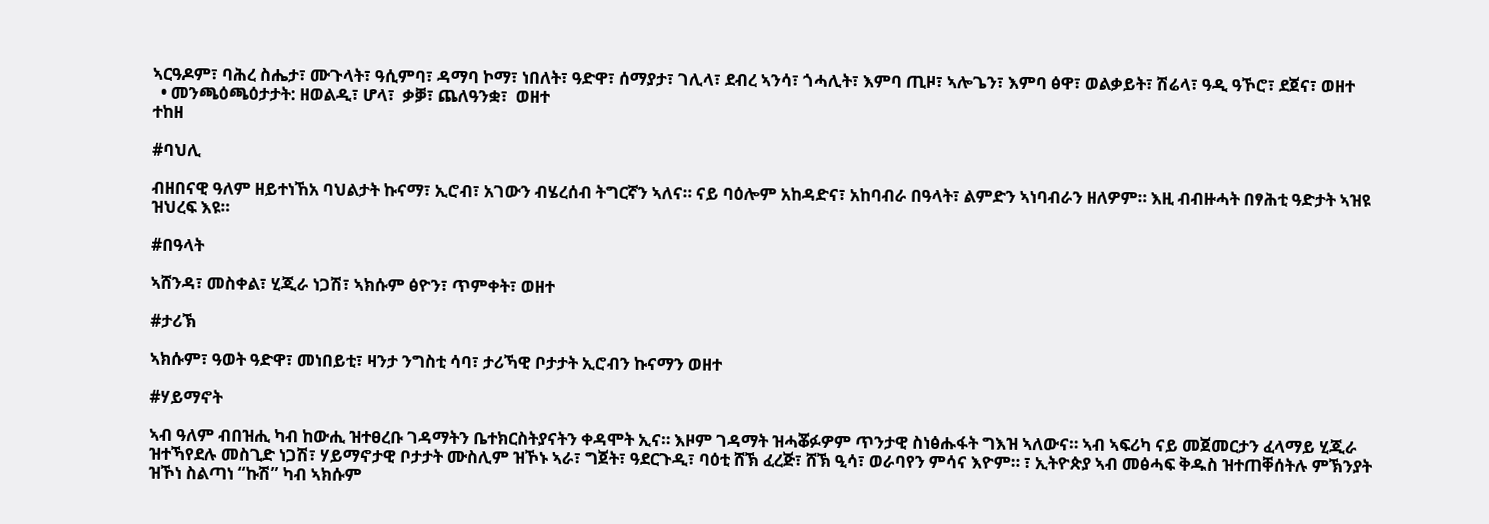ኣርዓዶም፣ ባሕረ ስሔታ፣ ሙጉላት፣ ዓሲምባ፣ ዳማባ ኮማ፣ ነበለት፣ ዓድዋ፣ ሰማያታ፣ ገሊላ፣ ደብረ ኣንሳ፣ ጎሓሊት፣ እምባ ጢዞ፣ ኣሎጌን፣ እምባ ፅዋ፣ ወልቃይት፣ ሽሬላ፣ ዓዲ ዓኾሮ፣ ደጀና፣ ወዘተ
  • መንጫዕጫዕታታት: ዘወልዲ፣ ሆላ፣  ቃቓ፣ ጨለዓንቋ፣  ወዘተ
ተከዘ

#ባህሊ

ብዘበናዊ ዓለም ዘይተነኸአ ባህልታት ኩናማ፣ ኢሮብ፣ አገውን ብሄረሰብ ትግርኛን ኣለና። ናይ ባዕሎም አከዳድና፣ አከባብራ በዓላት፣ ልምድን ኣነባብራን ዘለዎም። እዚ ብብዙሓት በፃሕቲ ዓድታት ኣዝዩ ዝህረፍ እዩ።

#በዓላት

ኣሸንዳ፣ መስቀል፣ ሂጂራ ነጋሽ፣ ኣክሱም ፅዮን፣ ጥምቀት፣ ወዘተ

#ታሪኽ

ኣክሱም፣ ዓወት ዓድዋ፣ መነበይቲ፣ ዛንታ ንግስቲ ሳባ፣ ታሪኻዊ ቦታታት ኢሮብን ኩናማን ወዘተ

#ሃይማኖት

ኣብ ዓለም ብበዝሒ ካብ ከውሒ ዝተፀረቡ ገዳማትን ቤተክርስትያናትን ቀዳሞት ኢና። እዞም ገዳማት ዝሓቖፉዎም ጥንታዊ ስነፅሑፋት ግእዝ ኣለውና። ኣብ ኣፍሪካ ናይ መጀመርታን ፈላማይ ሂጂራ ዝተኻየደሉ መስጊድ ነጋሽ፣ ሃይማኖታዊ ቦታታት ሙስሊም ዝኾኑ ኣራ፣ ግጀት፣ ዓደርጉዲ፣ ባዕቲ ሸኽ ፈረጅ፣ ሸኽ ዒሳ፣ ወራባየን ምሳና እዮም። ፣ ኢትዮጵያ ኣብ መፅሓፍ ቅዱስ ዝተጠቐሰትሉ ምኽንያት ዝኾነ ስልጣነ “ኩሽ” ካብ ኣክሱም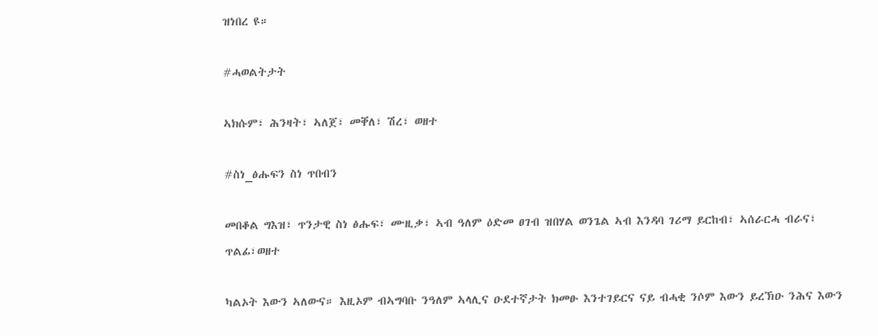ዝነበረ ዩ።

#ሓወልትታት

ኣክሱም፣ ሕንዛት፣ ኣለጀ፣ መቐለ፣ ሽረ፣ ወዘተ

#ስነ_ፅሑፍን ስነ ጥበብን

መበቆል ግእዝ፣ ጥንታዊ ስነ ፅሑፍ፣ ሙዚቃ፣ ኣብ ዓለም ዕድመ ፀገብ ዝበሃል ወንጌል ኣብ እንዳባ ገሪማ ይርከብ፣ ኣሰራርሓ ብራና፣ ጥልፊ፣ወዘተ

ካልኦት እውን ኣለውና። እዚኦም ብኣግባቡ ንዓለም ኣላሊና ዑደተኛታት ክመፁ እንተገይርና ናይ ብሓቂ ንሶም እውን ይረኽዑ ንሕና እውን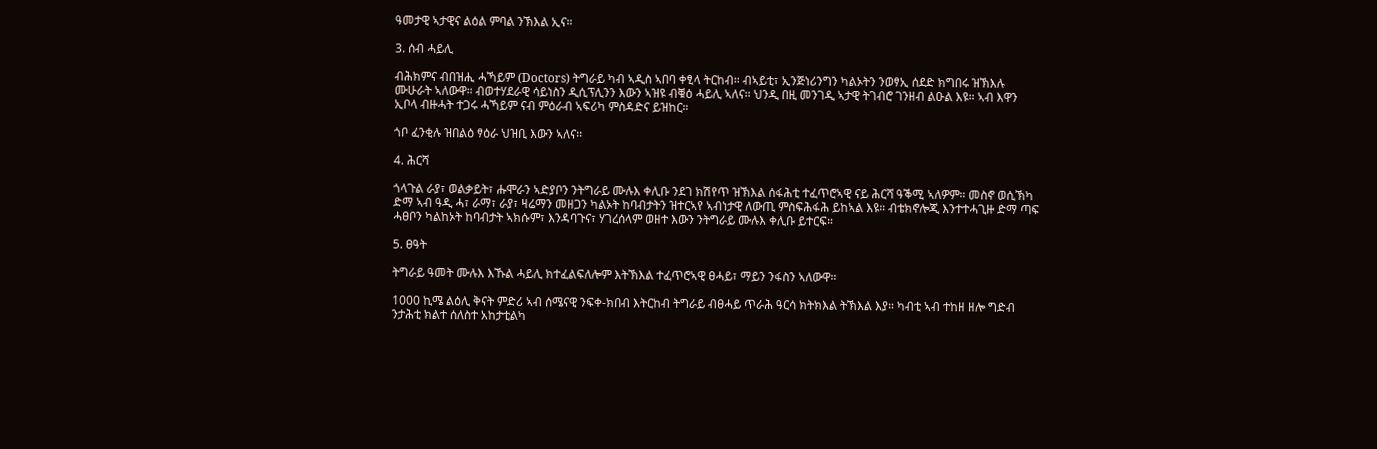ዓመታዊ ኣታዊና ልዕል ምባል ንኽእል ኢና።

3. ሰብ ሓይሊ

ብሕክምና ብበዝሒ ሓኻይም (Doctors) ትግራይ ካብ ኣዲስ ኣበባ ቀፂላ ትርከብ። ብኣይቲ፣ ኢንጅነሪንግን ካልኦትን ንወፃኢ ሰደድ ክግበሩ ዝኽእሉ ሙሁራት ኣለውዋ። ብወተሃደራዊ ሳይነስን ዲሲፕሊንን እውን ኣዝዩ ብቑዕ ሓይሊ ኣለና። ህንዲ በዚ መንገዲ ኣታዊ ትገብሮ ገንዘብ ልዑል እዩ። ኣብ እዋን ኢቦላ ብዙሓት ተጋሩ ሓኻይም ናብ ምዕራብ ኣፍሪካ ምስዳድና ይዝከር።

ጎቦ ፈንቂሉ ዝበልዕ ፃዕራ ህዝቢ እውን ኣለና፡፡

4. ሕርሻ

ጎላጉል ራያ፣ ወልቃይት፣ ሑሞራን ኣድያቦን ንትግራይ ሙሉእ ቀሊቡ ንደገ ክሽየጥ ዝኽእል ሰፋሕቲ ተፈጥሮኣዊ ናይ ሕርሻ ዓቕሚ ኣለዎም። መስኖ ወሲኽካ ድማ ኣብ ዓዲ ሓ፣ ራማ፣ ራያ፣ ዛሬማን መዘጋን ካልኦት ከባብታትን ዝተርኣየ ኣብነታዊ ለውጢ ምስፍሕፋሕ ይከኣል እዩ። ብቴክኖሎጂ እንተተሓጊዙ ድማ ጣፍ ሓፀቦን ካልከኦት ከባብታት ኣክሱም፣ እንዳባጉና፣ ሃገረሰላም ወዘተ እውን ንትግራይ ሙሉእ ቀሊቡ ይተርፍ።

5. ፀዓት

ትግራይ ዓመት ሙሉእ እኹል ሓይሊ ክተፈልፍለሎም እትኽእል ተፈጥሮኣዊ ፀሓይ፣ ማይን ንፋስን ኣለውዋ።

1000 ኪሜ ልዕሊ ቅናት ምድሪ ኣብ ሰሜናዊ ንፍቀ-ክበብ እትርከብ ትግራይ ብፀሓይ ጥራሕ ዓርሳ ክትክእል ትኽእል እያ። ካብቲ ኣብ ተከዘ ዘሎ ግድብ ንታሕቲ ክልተ ሰለስተ አከታቲልካ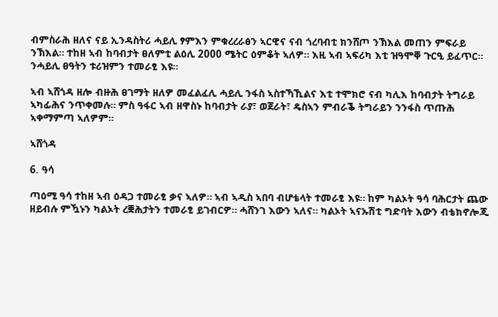ብምስራሕ ዘለና ናይ ኢንዳስትሪ ሓይሊ ፃምእን ምቁረረራፅን ኣርዊና ናብ ጎረባብቲ ክንሸጦ ንኽእል መጠን ምፍራይ ንኽእል። ተከዘ ኣብ ከባብታት ፀለምቲ ልዕሊ 2000 ሜትር ዕምቆት ኣለዎ። እዚ ኣብ ኣፍሪካ እቲ ዝዓሞቐ ጉርዒ ይፈጥር። ንሓይሊ ፀዓትን ቱሪዝምን ተመራፂ እዩ።

ኣብ ኣሸጎዳ ዘሎ ብዙሕ ፀገማት ዘለዎ መፈልፈሊ ሓይሊ ንፋስ ኣስተኻኺልና እቲ ተሞክሮ ናብ ካሊእ ከባብታት ትግራይ ኣካፊሕና ንጥቀመሉ። ምስ ዓፋር ኣብ ዘዋስኑ ከባብታት ራያ፣ ወጀራት፣ ዴስኣን ምብራቕ ትግራይን ንንፋስ ጥጡሕ ኣቀማምጣ ኣለዎም።

ኣሸጎዳ

6. ዓሳ

ጣዕሚ ዓሳ ተከዘ ኣብ ዕዳጋ ተመራፂ ቃና ኣለዎ። ኣብ ኣዲስ ኣበባ ብሆቴላት ተመራፂ እዩ። ከም ካልኦት ዓሳ ባሕርታት ጨው ዘይብሉ ምዃኑን ካልኦት ረቛሕታትን ተመራፂ ይገብርዎ። ሓሸንገ እውን ኣለና። ካልኦት ኣናኡሽቲ ግድባት እውን ብቴክኖሎጂ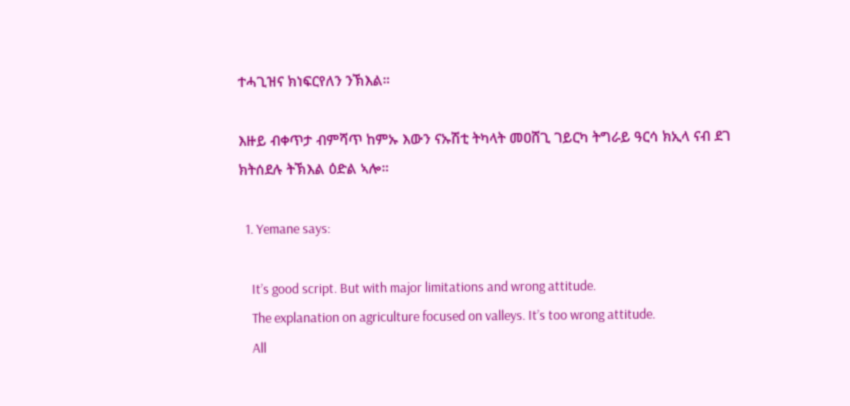ተሓጊዝና ክነፍርየለን ንኽእል።

እዙይ ብቀጥታ ብምሻጥ ከምኡ እውን ናኡሽቲ ትካላት መዐሸጊ ገይርካ ትግራይ ዓርሳ ክኢላ ናብ ደገ ክትሰደሉ ትኽእል ዕድል ኣሎ።

  1. Yemane says:

    It’s good script. But with major limitations and wrong attitude.
    The explanation on agriculture focused on valleys. It’s too wrong attitude.
    All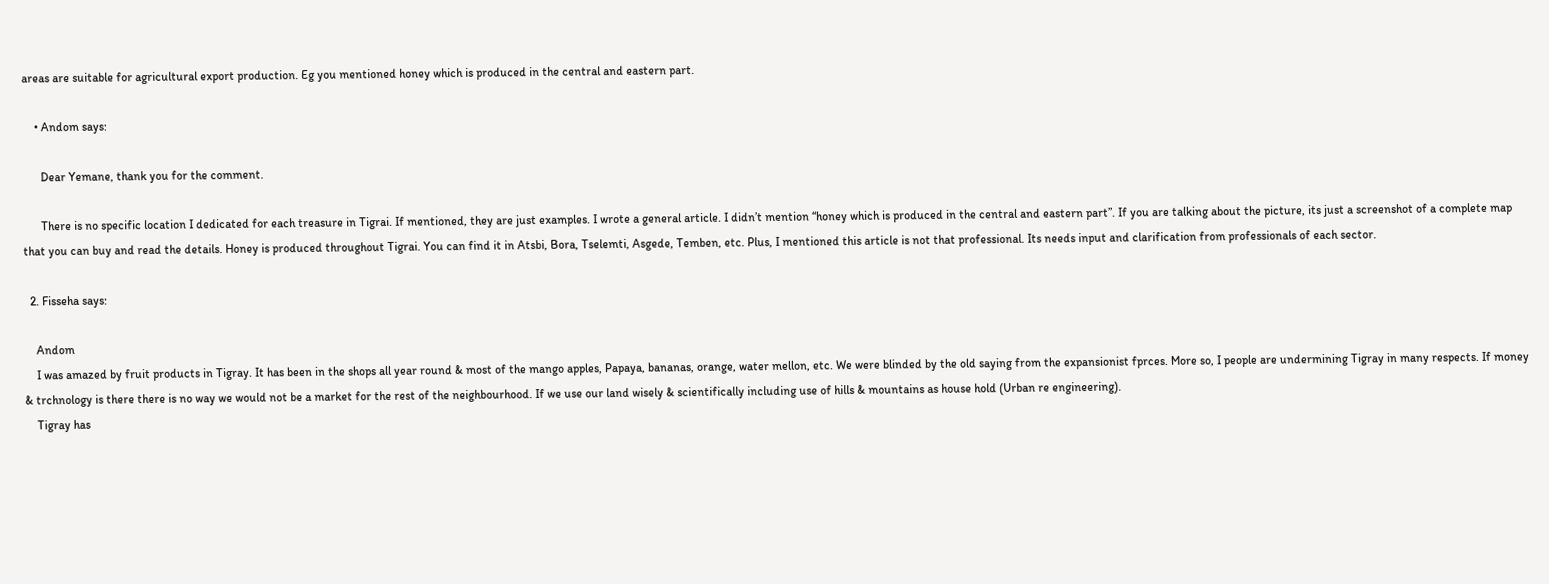areas are suitable for agricultural export production. Eg you mentioned honey which is produced in the central and eastern part.

    • Andom says:

      Dear Yemane, thank you for the comment.

      There is no specific location I dedicated for each treasure in Tigrai. If mentioned, they are just examples. I wrote a general article. I didn’t mention “honey which is produced in the central and eastern part”. If you are talking about the picture, its just a screenshot of a complete map that you can buy and read the details. Honey is produced throughout Tigrai. You can find it in Atsbi, Bora, Tselemti, Asgede, Temben, etc. Plus, I mentioned this article is not that professional. Its needs input and clarification from professionals of each sector.

  2. Fisseha says:

    Andom
    I was amazed by fruit products in Tigray. It has been in the shops all year round & most of the mango apples, Papaya, bananas, orange, water mellon, etc. We were blinded by the old saying from the expansionist fprces. More so, I people are undermining Tigray in many respects. If money & trchnology is there there is no way we would not be a market for the rest of the neighbourhood. If we use our land wisely & scientifically including use of hills & mountains as house hold (Urban re engineering).
    Tigray has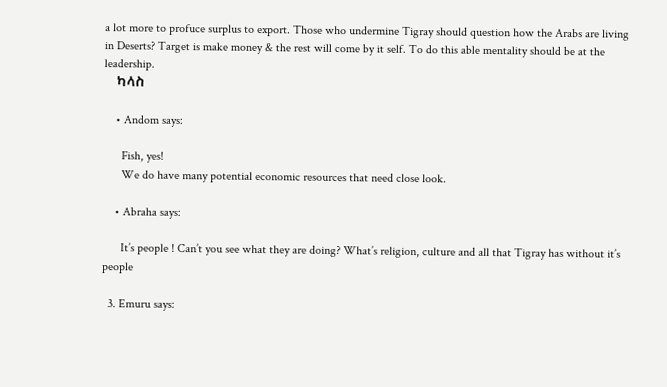a lot more to profuce surplus to export. Those who undermine Tigray should question how the Arabs are living in Deserts? Target is make money & the rest will come by it self. To do this able mentality should be at the leadership.
    ካላስ

    • Andom says:

      Fish, yes!
      We do have many potential economic resources that need close look.

    • Abraha says:

      It’s people ! Can’t you see what they are doing? What’s religion, culture and all that Tigray has without it’s people

  3. Emuru says: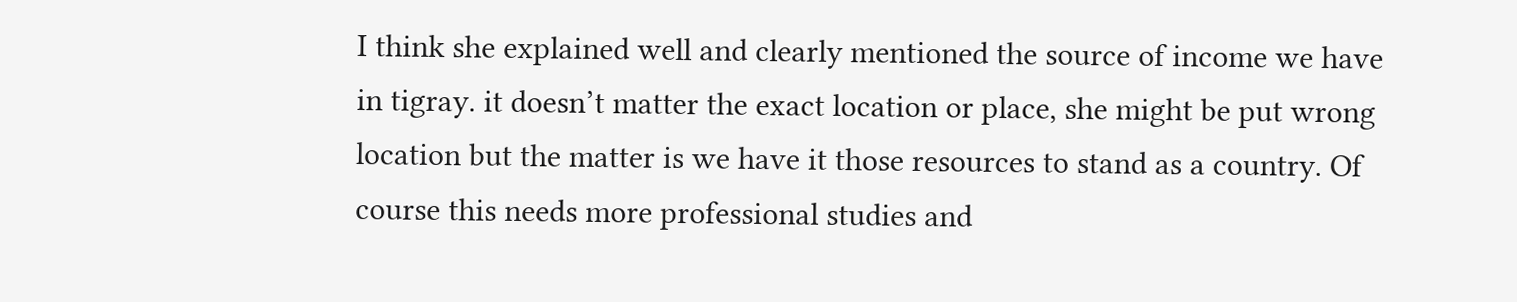I think she explained well and clearly mentioned the source of income we have in tigray. it doesn’t matter the exact location or place, she might be put wrong location but the matter is we have it those resources to stand as a country. Of course this needs more professional studies and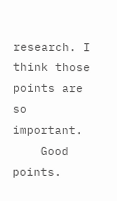research. I think those points are so important.
    Good points.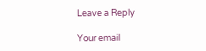Leave a Reply

Your email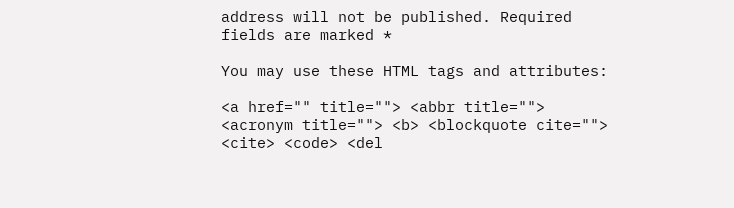address will not be published. Required fields are marked *

You may use these HTML tags and attributes:

<a href="" title=""> <abbr title=""> <acronym title=""> <b> <blockquote cite=""> <cite> <code> <del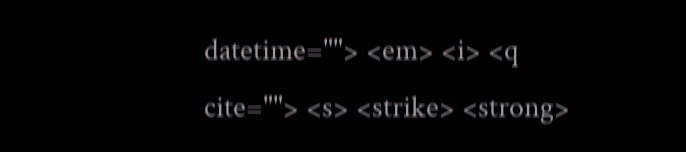datetime=""> <em> <i> <q cite=""> <s> <strike> <strong>